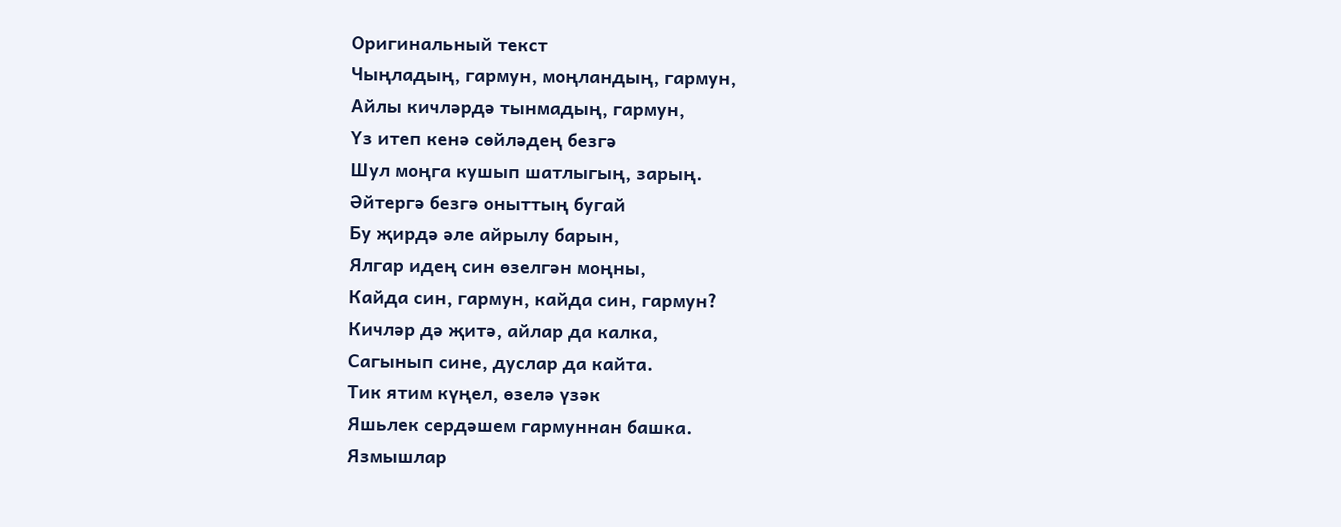Оригинальный текст
Чыңладың, гармун, моңландың, гармун,
Айлы кичләрдә тынмадың, гармун,
Үз итеп кенә сөйләдең безгә
Шул моңга кушып шатлыгың, зарың.
Әйтергә безгә оныттың бугай
Бу җирдә әле айрылу барын,
Ялгар идең син өзелгән моңны,
Кайда син, гармун, кайда син, гармун?
Кичләр дә җитә, айлар да калка,
Сагынып сине, дуслар да кайта.
Тик ятим күңел, өзелә үзәк
Яшьлек сердәшем гармуннан башка.
Язмышлар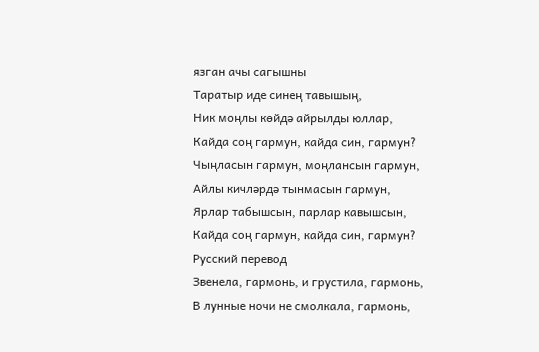язган ачы сагышны
Таратыр иде синең тавышың,
Ник моңлы көйдә айрылды юллар,
Кайда соң гармун, кайда син, гармун?
Чыңласын гармун, моңлансын гармун,
Айлы кичләрдә тынмасын гармун,
Ярлар табышсын, парлар кавышсын,
Кайда соң гармун, кайда син, гармун?
Русский перевод
Звенела, гармонь, и грустила, гармонь,
В лунные ночи не смолкала, гармонь,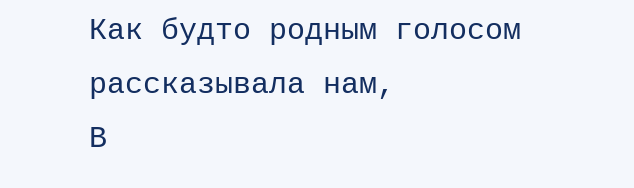Как будто родным голосом рассказывала нам,
В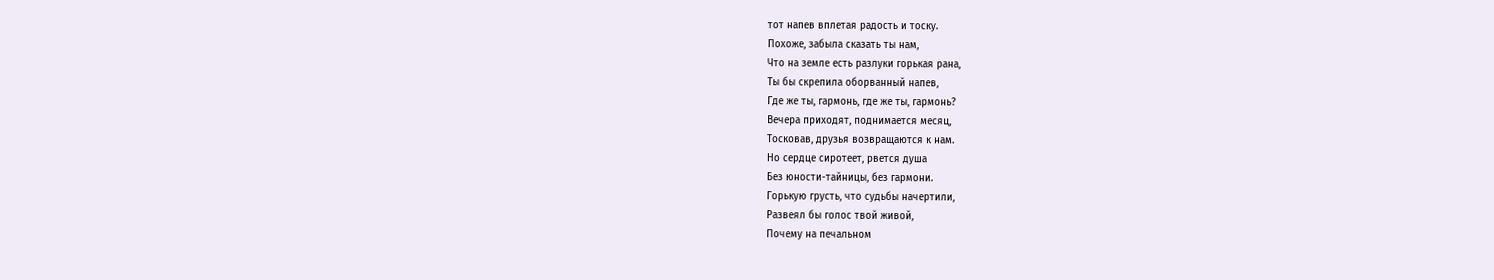тот напев вплетая радость и тоску.
Похоже, забыла сказать ты нам,
Что на земле есть разлуки горькая рана,
Ты бы скрепила оборванный напев,
Где же ты, гармонь, где же ты, гармонь?
Вечера приходят, поднимается месяц,
Тосковав, друзья возвращаются к нам.
Но сердце сиротеет, рвется душа
Без юности-тайницы, без гармони.
Горькую грусть, что судьбы начертили,
Развеял бы голос твой живой,
Почему на печальном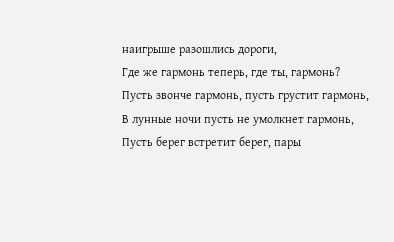наигрыше разошлись дороги,
Где же гармонь теперь, где ты, гармонь?
Пусть звонче гармонь, пусть грустит гармонь,
В лунные ночи пусть не умолкнет гармонь,
Пусть берег встретит берег, пары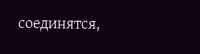соединятся,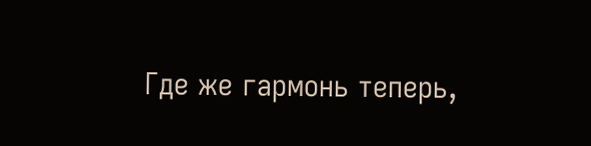Где же гармонь теперь,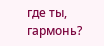где ты, гармонь?